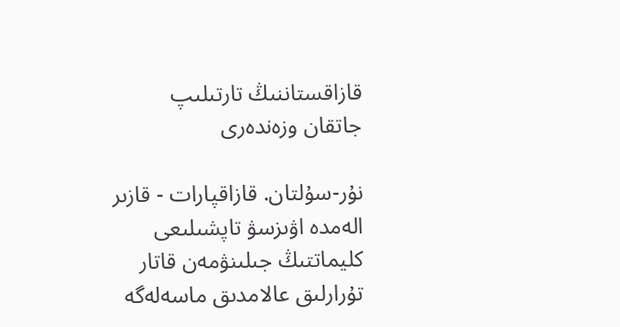قازاقستاننىڭ تارتىلىپ جاتقان وزەندەرى

نۇر-سۇلتان. قازاقپارات - قازىر الەمدە اۋىزسۋ تاپشىلىعى كليماتتىڭ جىلىنۋمەن قاتار تۇرارلىق عالامدىق ماسەلەگە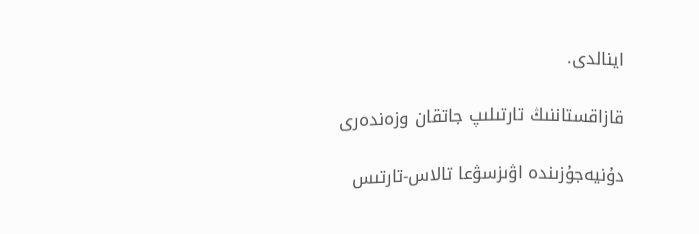اينالدى.

قازاقستاننىڭ تارتىلىپ جاتقان وزەندەرى

دۇنيەجۇزىندە اۋىزسۋعا تالاس-تارتىس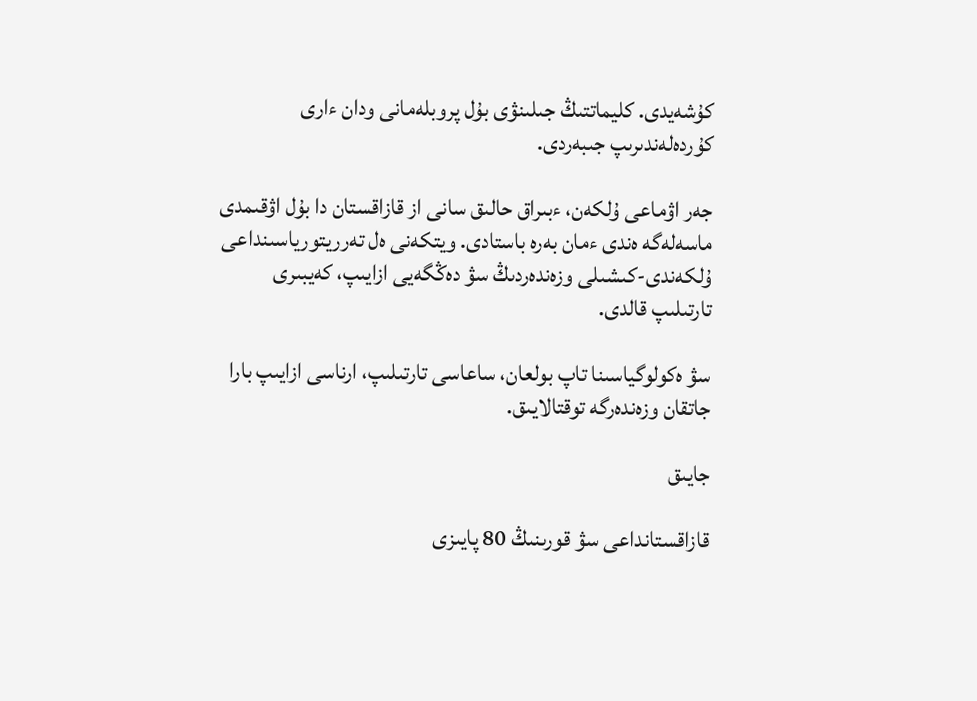كۇشەيدى. كليماتتىڭ جىلىنۋى بۇل پروبلەمانى ودان ءارى كۇردەلەندىرىپ جىبەردى.

جەر اۋماعى ۇلكەن، ءبىراق حالىق سانى از قازاقستان دا بۇل اۋقىمدى ماسەلەگە ەندى ءمان بەرە باستادى. ويتكەنى ەل تەرريتورياسىنداعى ۇلكەندى-كىشىلى وزەندەردىڭ سۋ دەڭگەيى ازايىپ، كەيبىرى تارتىلىپ قالدى.

سۋ ەكولوگياسىنا تاپ بولعان، ساعاسى تارتىلىپ، ارناسى ازايىپ بارا جاتقان وزەندەرگە توقتالايىق.

جايىق

قازاقستانداعى سۋ قورىنىڭ 80 پايىزى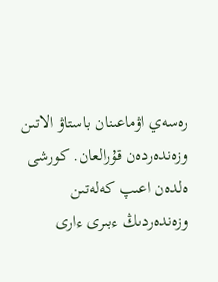رەسەي اۋماعىنان باستاۋ الاتىن وزەندەردەن قۇرالعان. كورشى ەلدەن اعىپ كەلەتىن وزەندەردىڭ ءبىرى ءارى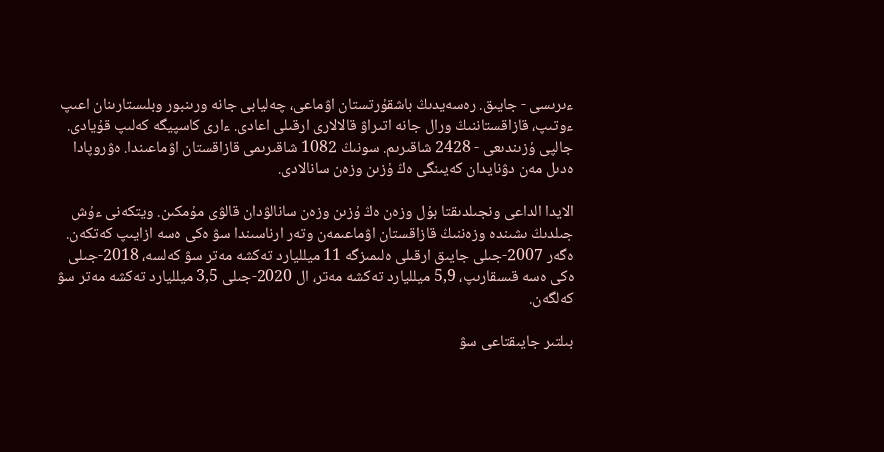ءىرىسى - جايىق. رەسەيدىڭ باشقۇرتستان اۋماعى، چەليابى جانە ورىنبور وبلىستارىنان اعىپ ءوتىپ، قازاقستاننىڭ ورال جانە اتىراۋ قالالارى ارقىلى اعادى. ءارى كاسپيگە كەلىپ قۇيادى. جالپى ۇزىندىعى - 2428 شاقىرىم. سونىڭ 1082 شاقىرىمى قازاقستان اۋماعىندا. ەۋروپادا ەدىل مەن دۋنايدان كەيىنگى ەڭ ۇزىن وزەن سانالادى.

الايدا الداعى ونجىلدىقتا بۇل وزەن ەڭ ۇزىن وزەن سانالۋدان قالۋى مۇمكىن. ويتكەنى ءۇش جىلدىڭ ىشىندە وزەننىڭ قازاقستان اۋماعىمەن وتەر ارناسىندا سۋ ەكى ەسە ازايىپ كەتكەن. ەگەر 2007-جىلى جايىق ارقىلى ەلىمىزگە 11 ميلليارد تەكشە مەتر سۋ كەلسە، 2018-جىلى ەكى ەسە قىسقارىپ، 5,9 ميلليارد تەكشە مەتر، ال 2020-جىلى 3,5 ميلليارد تەكشە مەتر سۋ كەلگەن.

بىلتىر جايىقتاعى سۋ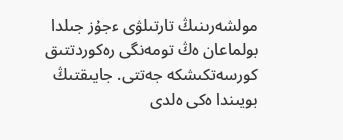مولشەرىنىڭ تارتىلۋى ءجۇز جىلدا بولماعان ەڭ تومەنگى رەكوردتتىق كورسەتكىشكە جەتتى. جايىقتىڭ بويىندا ەكى ەلدى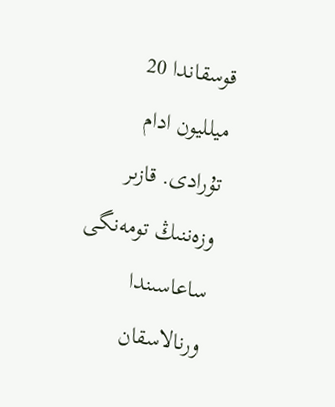قوسقاندا 20 ميلليون ادام تۇرادى. قازىر وزەننىڭ تومەنگى ساعاسىندا ورنالاسقان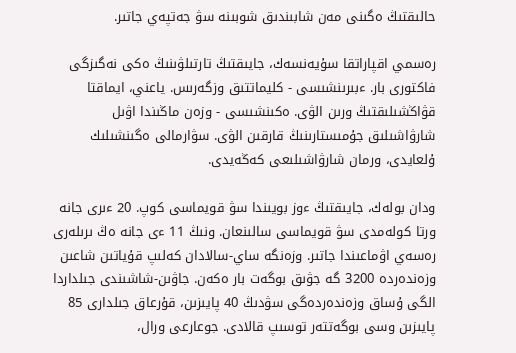حالىقتىڭ ەگىنى مەن شابىندىق شوبىنە سۋ جەتپەي جاتىر.

رەسمي اقپاراتقا سۇيەنسەك، جايىقتىڭ تارتىلۋىنىڭ ەكى نەگىزگى فاكتورى بار. ءبىرىنشىسى - كليماتتىق وزگەرىس. ياعني، ايماقتا قۋاڭشىلىقتىڭ ورىن الۋى. ەكىنشىسى - وزەن ماڭىندا اۋىل شارۋاشىلىق جۇمىستارىنىڭ قارقىن الۋى. سۋارمالى ەگىنشىلىك ۇلعايدى، ورمان شارۋاشىلىعى كەڭەيدى.

ودان بولەك، جايىقتىڭ ءوز بويىندا سۋ قويماسى كوپ. 20 ءىرى جانە ورتا كولەمدى سۋ قويماسى سالىنعان. ونىڭ 11 ءى جانە ەڭ ىرىلەرى رەسەي اۋماعىندا جاتىر. وزەنگە ساي-سالادان كەلىپ قۇياتىن شاعىن وزەندەردە 3200 گە جۋىق بوگەت بار ەكەن. جاۋىن-شاشىندى جىلداردا الگى ۇساق وزەندەردەگى سۋدىڭ 40 پايىزىن، قۇرعاق جىلدارى 85 پايىزىن وسى بوگەتتەر توسىپ قالادى. جوعارعى ورال،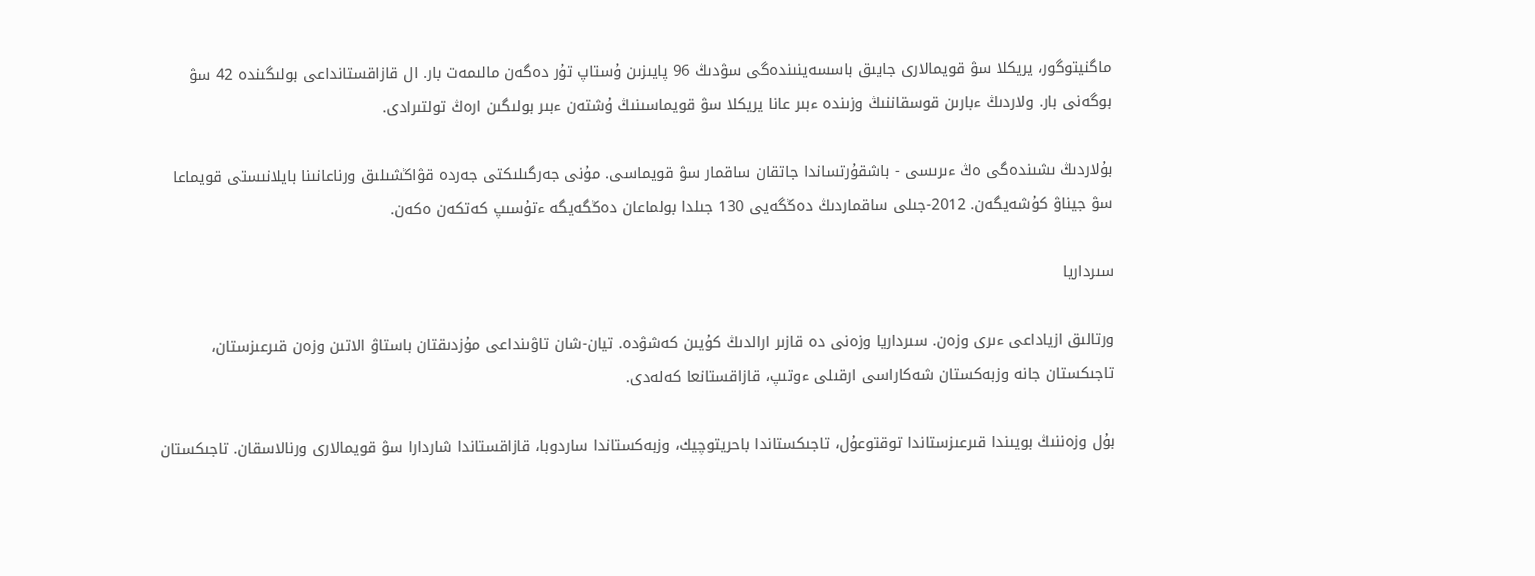ماگنيتوگور، يريكلا سۋ قويمالارى جايىق باسسەينىندەگى سۋدىڭ 96 پايىزىن ۇستاپ تۇر دەگەن مالىمەت بار. ال قازاقستانداعى بولىگىندە 42 سۋ بوگەنى بار. ولاردىڭ ءبارىن قوسقاننىڭ وزىندە ءبىر عانا يريكلا سۋ قويماسىنىڭ ۇشتەن ءبىر بولىگىن ارەڭ تولتىرادى.

بۇلاردىڭ ىشىندەگى ەڭ ءىرىسى - باشقۇرتساندا جاتقان ساقمار سۋ قويماسى. مۇنى جەرگىلىكتى جەردە قۋاڭشىلىق ورناعانىنا بايلانىستى قويماعا سۋ جيناۋ كۇشەيگەن. 2012-جىلى ساقماردىڭ دەڭگەيى 130 جىلدا بولماعان دەڭگەيگە ءتۇسىپ كەتكەن ەكەن.

سىرداريا

ورتالىق ازياداعى ءىرى وزەن. سىرداريا وزەنى دە قازىر ارالدىڭ كۇيىن كەشۋدە. تيان-شان تاۋىنداعى مۇزدىقتان باستاۋ الاتىن وزەن قىرعىزستان، تاجىكستان جانە وزبەكستان شەكاراسى ارقىلى ءوتىپ، قازاقستانعا كەلەدى.

بۇل وزەننىڭ بويىندا قىرعىزستاندا توقتوعۇل، تاجىكستاندا باحريتوچيك، وزبەكستاندا ساردوبا، قازاقستاندا شاردارا سۋ قويمالارى ورنالاسقان. تاجىكستان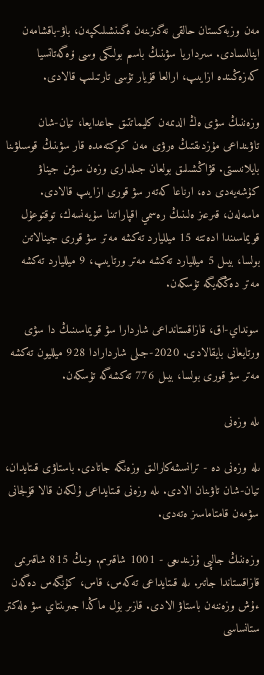مەن وزبەكستان حالقى نەگىزىنەن ەگىنشىلىكپەن، باۋ-باقشامەن اينالىسادى. سىرداريا سۋىنىڭ باسىم بولىگى وسى ۆەگەتاتسيا كەزەڭىندە ازايىپ، ارالعا قۇيار تۇسى تارتىلىپ قالادى.

وزەننىڭ سۋى ەڭ الدىمەن كليماتتىق جاعدايعا، تيان-شان تاۋىنداعى مۇزدىقتىڭ ەرۋى مەن كوكتەمدە قار سۋىنىڭ قوسىلۋىنا بايلانىستى. قۋاڭشىلىق بولعان جىلدارى وزەن سۋىن جيناۋ كۇشەيەدى دە، ارناعا كەتەر سۋ قورى ازايىپ قالادى. ماسەلەن، قىرعىز ەلىنىڭ رەسمي اقپاراتىنا سۇيەنسەك، توقتوعۇل قويماسىندا ادەتتە 15 ميلليارد تەكشە مەتر سۋ قورى جينالاتىن بولسا، بيىل 5 ميلليارد تەكشە مەتر ورتايىپ، 9 ميلليارد تەكشە مەتر دەڭگەيگە تۇسكەن.

سونداي-اق، قازاقستانداعى شاردارا سۋ قويماسىنىڭ دا سۋى ورتايعانى بايقالادى. 2020-جىلى شاردارادا 928 ميلليون تەكشە مەتر سۋ قورى بولسا، بيىل 776 تەكشەگە تۇسكەن.

ىلە وزەنى

ىلە وزەنى دە - ترانسشەكارالىق وزەنگە جاتادى. باستاۋى قىتايدان، تيان-شان تاۋىنان الادى. ىلە وزەنى قىتايداعى ۇلكەن قالا قۇلجانى سۋمەن قامتاماسىز ەتەدى.

وزەننىڭ جالپى ۇزىندىعى - 1001 شاقىرىم. ونىڭ 815 شاقىرىمى قازاقستاندا جاتىر. ىلە قىتايداعى تەكەس، قاس، كۇنگەس دەگەن ءۇش وزەننەن باستاۋ الادى. قازىر بۇل ماڭدا جىرىنتاي سۋ ەلەكتر ستانساسى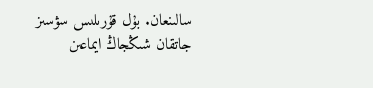سالىنعان. بۇل قۇرىلىس سۋسىز جاتقان شىڭجاڭ ايماعىن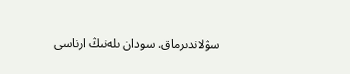سۋلاندىرماق. سودان ىلەنىڭ ارناسى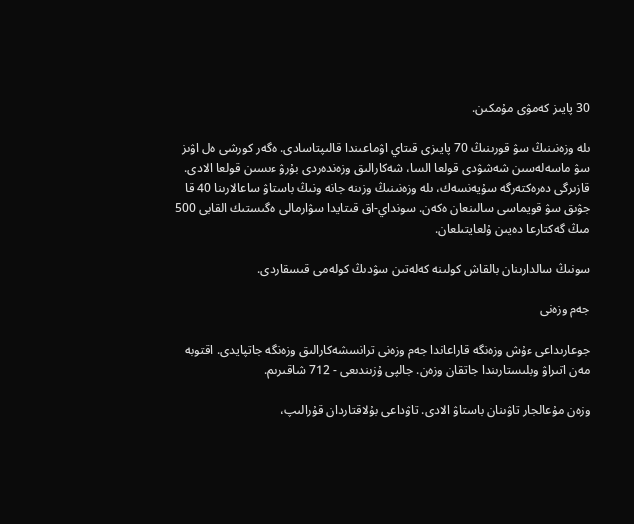30 پايىز كەمۋى مۇمكىن.

ىلە وزەنىنىڭ سۋ قورىنىڭ 70 پايىزى قىتاي اۋماعىندا قالىپتاسادى. ەگەر كورشى ەل اۋىز سۋ ماسەلەسىن شەشۋدى قولعا السا، شەكارالىق وزەندەردى بۇرۋ ءىسىن قولعا الادى. قازىرگى دەرەكتەرگە سۇيەنسەك، ىلە وزەنىنىڭ وزىنە جانە ونىڭ باستاۋ ساعالارىنا 40 قا جۋىق سۋ قويماسى سالىنعان ەكەن. سونداي-اق قىتايدا سۋارمالى ەگىستىك القابى 500 مىڭ گەكتارعا دەيىن ۇلعايتىلعان.

سونىڭ سالدارىنان بالقاش كولىنە كەلەتىن سۋدىڭ كولەمى قىسقاردى.

جەم وزەنى

جوعارىداعى ءۇش وزەنگە قاراعاندا جەم وزەنى ترانسشەكارالىق وزەنگە جاتپايدى. اقتوبە مەن اتىراۋ وبلىستارىندا جاتقان وزەن. جالپى ۇزىندىعى - 712 شاقىرىم.

وزەن مۇعالجار تاۋىنان باستاۋ الادى. تاۋداعى بۇلاقتاردان قۇرالىپ،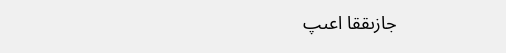جازىققا اعىپ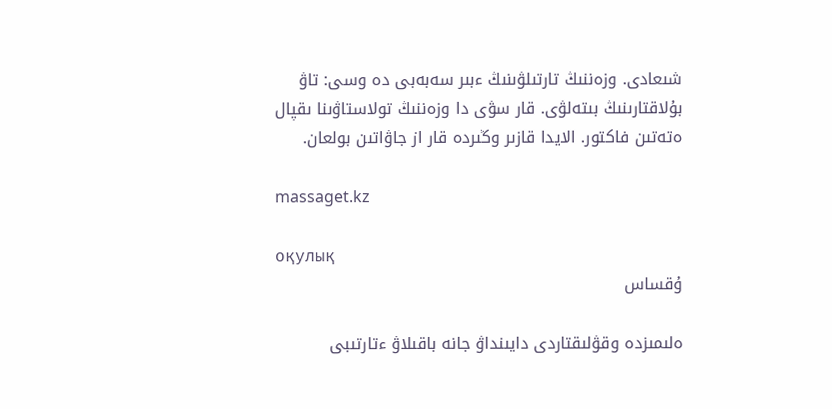شىعادى. وزەننىڭ تارتىلۋىنىڭ ءبىر سەبەبى دە وسى: تاۋ بۇلاقتارىنىڭ بىتەلۋى. قار سۋى دا وزەننىڭ تولاستاۋىنا ىقپال ەتەتىن فاكتور. الايدا قازىر وڭىردە قار از جاۋاتىن بولعان.

massaget.kz

оқулық
ۇقساس

ەلىمىزدە وقۋلىقتاردى دايىنداۋ جانە باقىلاۋ ءتارتىبى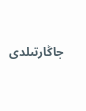جاڭارتىلدى